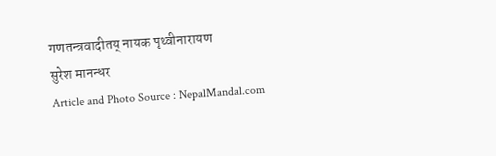गणतन्त्रवादीतय् नायक पृथ्वीनारायण
सुरेश मानन्धर
Article and Photo Source : NepalMandal.com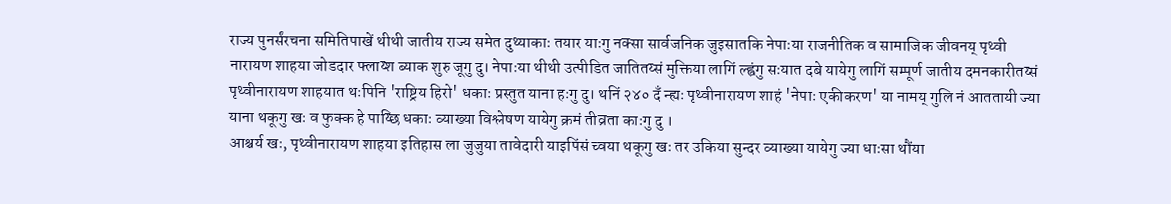राज्य पुनर्संरचना समितिपाखें थीथी जातीय राज्य समेत दुथ्याकाः तयार याःगु नक्सा सार्वजनिक जुइसातकि नेपाःया राजनीतिक व सामाजिक जीवनय् पृथ्वी नारायण शाहया जोडदार फ्लाय्श ब्याक शुरु जूगु दु। नेपाःया थीथी उत्पीडित जातितय्सं मुक्तिया लागिं ल्ह्वंगु सःयात दबे यायेगु लागिं सम्पूर्ण जातीय दमनकारीतय्सं पृथ्वीनारायण शाहयात थःपिनि 'राष्ट्रिय हिरो' धकाः प्रस्तुत याना हःगु दु। थनिं २४० दँ न्ह्यः पृथ्वीनारायण शाहं 'नेपाः एकीकरण' या नामय् गुलि नं आततायी ज्या याना थकूगु खः व फुक्क हे पाय्छि धकाः व्याख्या विश्लेषण यायेगु क्रमं तीव्रता काःगु दु ।
आश्चर्य खः, पृथ्वीनारायण शाहया इतिहास ला जुजुया तावेदारी याइपिंसं च्वया थकूगु खः तर उकिया सुन्दर व्याख्या यायेगु ज्या धाःसा थौंया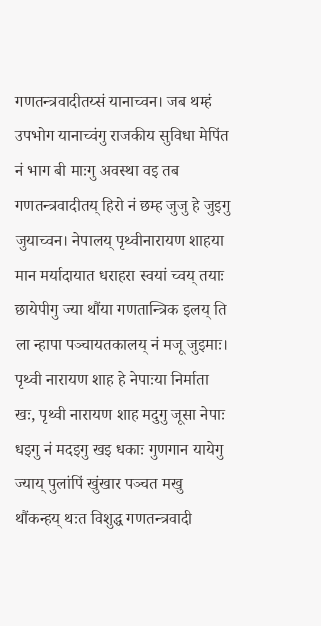गणतन्त्रवादीतय्सं यानाच्वन। जब थम्हं उपभोग यानाच्वंगु राजकीय सुविधा मेपिंत नं भाग बी माःगु अवस्था वइ तब गणतन्त्रवादीतय् हिरो नं छम्ह जुजु हे जुइगु जुयाच्वन। नेपालय् पृथ्वीनारायण शाहया मान मर्यादायात धराहरा स्वयां च्वय् तयाः छायेपीगु ज्या थौंया गणतान्त्रिक इलय् ति ला न्हापा पञ्चायतकालय् नं मजू जुइमाः। पृथ्वी नारायण शाह हे नेपाःया निर्माता खः, पृथ्वी नारायण शाह मदुगु जूसा नेपाः धइगु नं मदइगु खइ धकाः गुणगान यायेगु ज्याय् पुलांपिं खुंखार पञ्चत मखु थौंकन्हय् थःत विशुद्ध गणतन्त्रवादी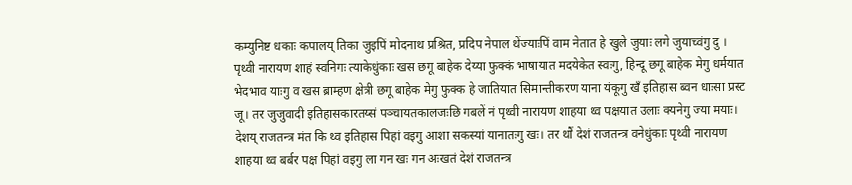कम्युनिष्ट धकाः कपालय् तिका जुइपिं मोदनाथ प्रश्रित, प्रदिप नेपाल थेंज्याःपिं वाम नेतात हे खुले जुयाः लगे जुयाच्वंगु दु ।
पृथ्वी नारायण शाहं स्वनिगः त्याकेधुंकाः खस छगू बाहेक देय्या फुक्कं भाषायात मदयेकेत स्वःगु, हिन्दू छगू बाहेक मेगु धर्मयात भेदभाव याःगु व खस ब्राम्हण क्षेत्री छगू बाहेक मेगु फुक्क हे जातियात सिमान्तीकरण याना यंकूगु खँ इतिहास ब्वन धाःसा प्रस्ट जू। तर जुजुवादी इतिहासकारतय्सं पञ्चायतकालजःछि गबलें नं पृथ्वी नारायण शाहया थ्व पक्षयात उलाः क्यनेगु ज्या मयाः। देशय् राजतन्त्र मंत कि थ्व इतिहास पिहां वइगु आशा सकस्यां यानातःगु खः। तर थौं देशं राजतन्त्र वनेधुंकाः पृथ्वी नारायण शाहया थ्व बर्बर पक्ष पिहां वइगु ला गन खः गन अःखतं देशं राजतन्त्र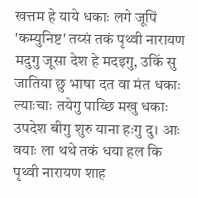खत्तम हे याये धकाः लगे जूपिं 'कम्युनिष्ट' तय्सं तकं पृथ्वी नारायण मदुगु जूसा देश हे मदइगु, उकिं सु जातिया छु भाषा दत वा मंत धकाः ल्याःचाः तयेगु पाय्छि मखु धकाः उपदेश बीगु शुरु याना हःगु दु। आः वयाः ला थथे तकं धया हल कि पृथ्वी नारायण शाह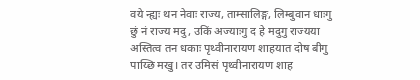वये न्ह्यः थन नेवाः राज्य, ताम्सालिङ्ग, लिम्बुवान धाःगु छुं नं राज्य मदु, उकिं अज्याःगु द हे मदुगु राज्यया अस्तित्व तन धकाः पृथ्वीनारायण शाहयात दोष बीगु पाय्छि मखु। तर उमिसं पृथ्वीनारायण शाह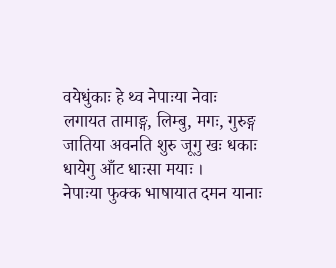वयेधुंकाः हे थ्व नेपाःया नेवाः लगायत तामाङ्ग, लिम्बु, मगः, गुरुङ्ग जातिया अवनति शुरु जूगु खः धकाः धायेगु आँट धाःसा मयाः ।
नेपाःया फुक्क भाषायात दमन यानाः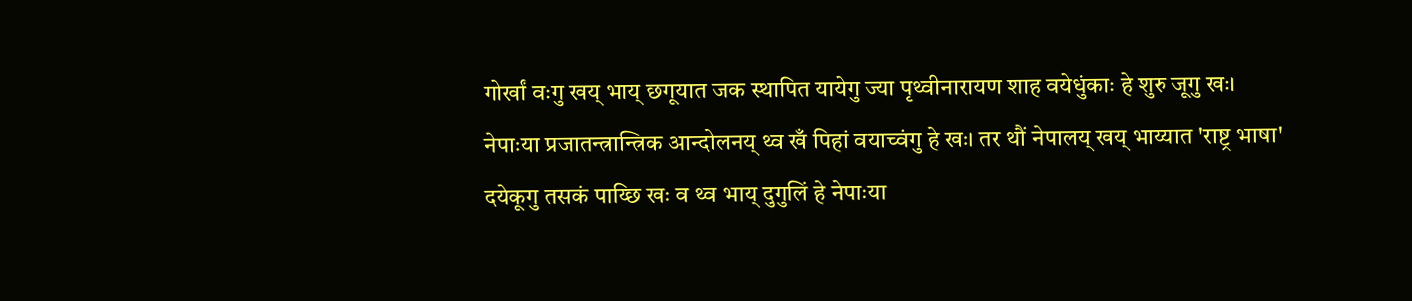गोर्खां वःगु खय् भाय् छगूयात जक स्थापित यायेगु ज्या पृथ्वीनारायण शाह वयेधुंकाः हे शुरु जूगु खः। नेपाःया प्रजातन्त्रान्त्रिक आन्दोलनय् थ्व खँ पिहां वयाच्वंगु हे खः। तर थौं नेपालय् खय् भाय्यात 'राष्ट्र भाषा' दयेकूगु तसकं पाय्छि खः व थ्व भाय् दुगुलिं हे नेपाःया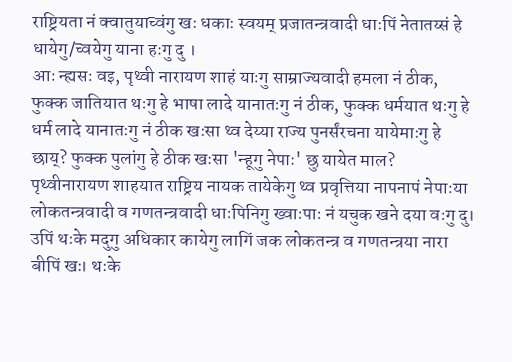राष्ट्रियता नं क्वातुयाच्वंगु खः धकाः स्वयम् प्रजातन्त्रवादी धाःपिं नेतातय्सं हे धायेगु/च्वयेगु याना हःगु दु ।
आः न्ह्यसः वइ, पृथ्वी नारायण शाहं याःगु साम्राज्यवादी हमला नं ठीक, फुक्क जातियात थःगु हे भाषा लादे यानातःगु नं ठीक, फुक्क धर्मयात थःगु हे धर्म लादे यानातःगु नं ठीक खःसा थ्व देय्या राज्य पुनर्संरचना यायेमाःगु हे छाय्? फुक्क पुलांगु हे ठीक खःसा 'न्हूगु नेपाः' छु यायेत माल?
पृथ्वीनारायण शाहयात राष्ट्रिय नायक तायेकेगु थ्व प्रवृत्तिया नापनापं नेपाःया लोकतन्त्रवादी व गणतन्त्रवादी धाःपिनिगु ख्वाःपाः नं यचुक खने दया वःगु दु। उपिं थःके मदुगु अधिकार कायेगु लागिं जक लोकतन्त्र व गणतन्त्रया नारा बीपिं खः। थःके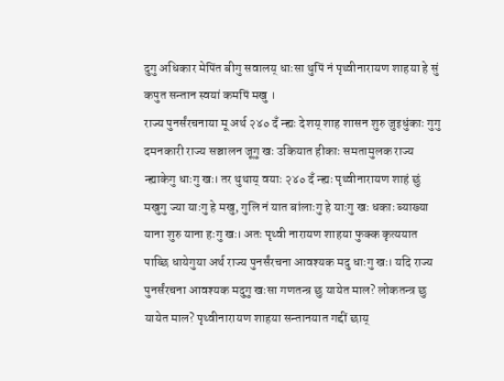दुगु अधिकार मेपिंत बीगु सवालय् धाःसा थुपिं नं पृथ्वीनारायण शाहया हे सुं कपुत सन्तान स्वयां कमपिं मखु ।
राज्य पुनर्संरचनाया मू अर्थ २४० दँ न्ह्यः देशय् शाह शासन शुरु जुइधुंकाः गुगु दमनकारी राज्य सञ्चालन जूगु खः उकियात हीकाः समतामुलक राज्य न्ह्याकेगु धाःगु खः। तर थुथाय् वयाः २४० दँ न्ह्यः पृथ्वीनारायण शाहं छुं मखुगु ज्या याःगु हे मखु, गुलि नं यात बांलाःगु हे याःगु खः धकाः ब्याख्या याना शुरु याना हःगु खः। अतः पृथ्वी नारायण शाहया फुक्क कृत्ययात पाय्छि धायेगुया अर्थ राज्य पुनर्संरचना आवश्यक मदु धाःगु खः। यदि राज्य पुनर्संरचना आवश्यक मदुगु खःसा गणतन्त्र छु यायेत माल? लोकतन्त्र छु यायेत माल? पृथ्वीनारायण शाहया सन्तानयात गद्दीं छाय्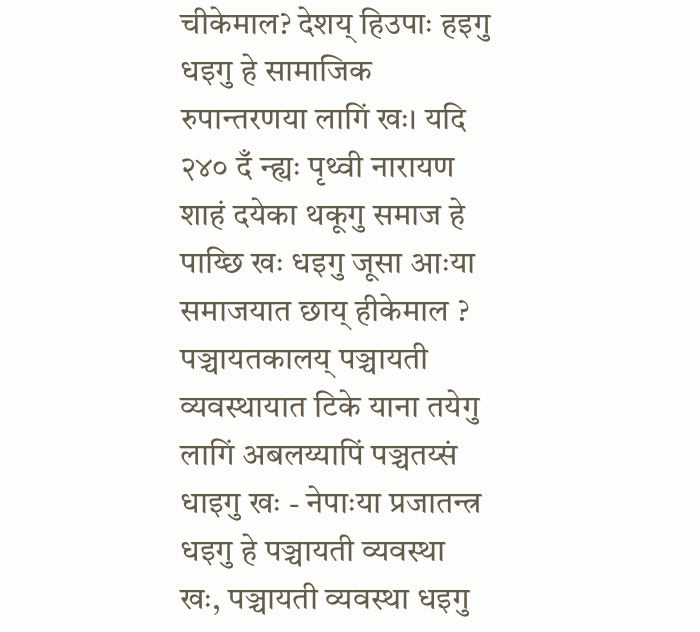चीकेमाल? देशय् हिउपाः हइगु धइगु हे सामाजिक रुपान्तरणया लागिं खः। यदि २४० दँ न्ह्यः पृथ्वी नारायण शाहं दयेका थकूगु समाज हे पाय्छि खः धइगु जूसा आःया समाजयात छाय् हीकेमाल ?
पञ्चायतकालय् पञ्चायती व्यवस्थायात टिके याना तयेगु लागिं अबलय्यापिं पञ्चतय्सं धाइगु खः - नेपाःया प्रजातन्त्र धइगु हे पञ्चायती व्यवस्था खः, पञ्चायती व्यवस्था धइगु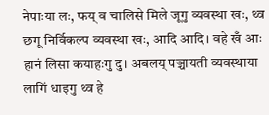नेपाःया लः, फय् व चालिसे मिले जूगु व्यवस्था खः, थ्व छगू निर्विकल्प व्यवस्था खः, आदि आदि। वहे खँ आः हानं लिसा कयाहःगु दु। अबलय् पञ्चायती व्यवस्थाया लागिं धाइगु थ्व हे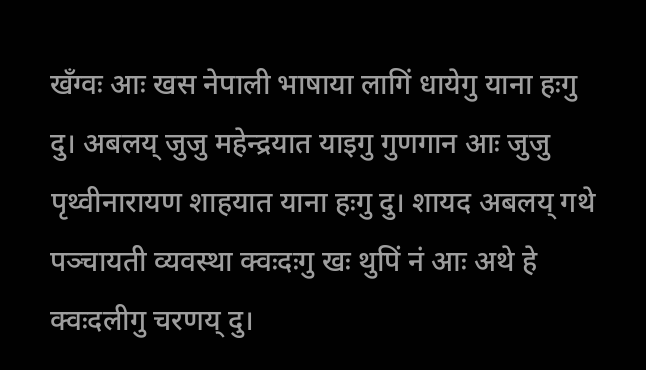खँग्वः आः खस नेपाली भाषाया लागिं धायेगु याना हःगु दु। अबलय् जुजु महेन्द्रयात याइगु गुणगान आः जुजु पृथ्वीनारायण शाहयात याना हःगु दु। शायद अबलय् गथे पञ्चायती व्यवस्था क्वःदःगु खः थुपिं नं आः अथे हे क्वःदलीगु चरणय् दु।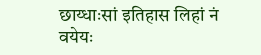छाय्धाःसां इतिहास लिहां नं वयेयः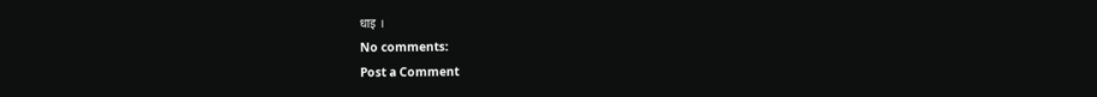धाइ ।
No comments:
Post a Comment